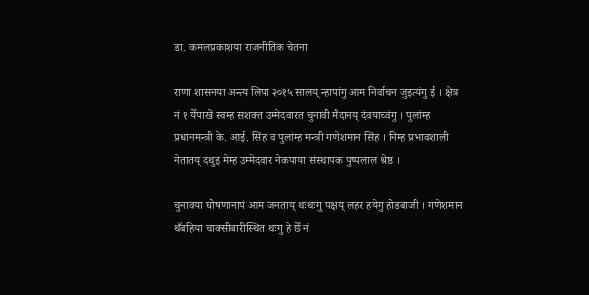डा. कमलप्रकाशया राजनीतिक चेतना

राणा शासनया अन्त्य लिपा २०१५ सालय् न्हापांगु आम निर्वाचन जुइत्यंगु ई । क्षेत्र नं १ येँपाखें स्वम्ह सशक्त उम्मेदवारत चुनावी मैदानय् दंवयाच्वंगु । पुलांम्ह प्रधानमन्त्री के. आई. सिंह व पुलांम्ह मन्त्री गणेशमान सिंह । निम्ह प्रभावशाली नेतातय् दथुइ मेम्ह उम्मेदवार नेकपाया संस्थापक पुष्पलाल श्रेष्ठ ।

चुनावया घोषणानापं आम जनताय् थःथःगु पक्षय् लहर हयेगु होडबाजी । गणेशमान थँबहिया चाक्सीबारीस्थित थःगु हे छेँ नं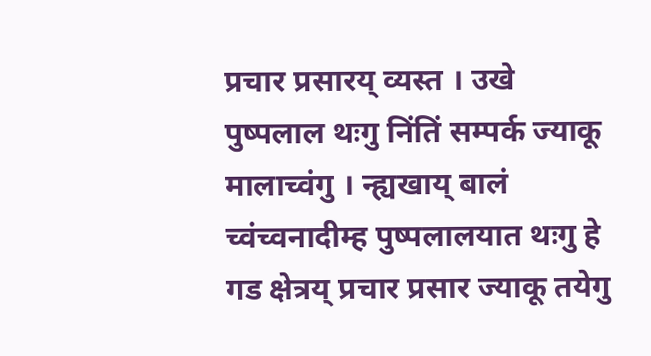प्रचार प्रसारय् व्यस्त । उखे पुष्पलाल थःगु निंतिं सम्पर्क ज्याकू मालाच्वंगु । न्ह्यखाय् बालं च्वंच्वनादीम्ह पुष्पलालयात थःगु हे गड क्षेत्रय् प्रचार प्रसार ज्याकू तयेगु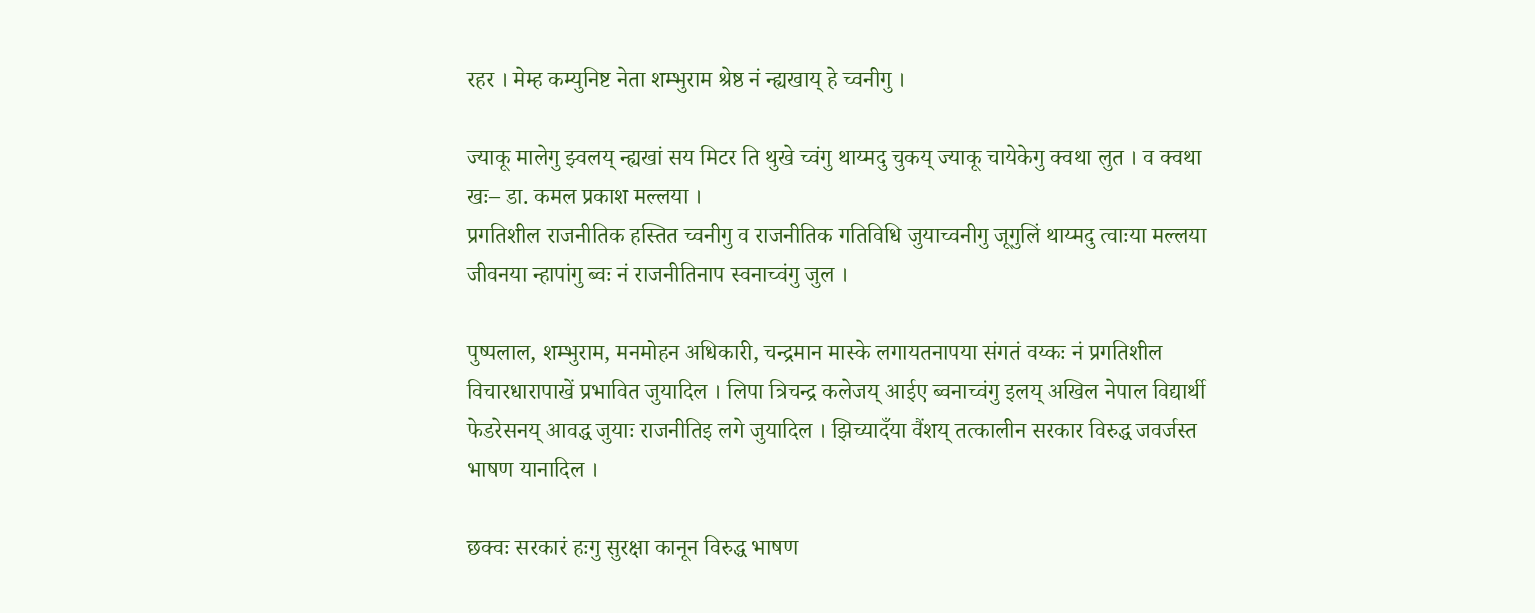रहर । मेम्ह कम्युनिष्ट नेता शम्भुराम श्रेष्ठ नं न्ह्यखाय् हे च्वनीगु ।

ज्याकू मालेगु झ्वलय् न्ह्यखां सय मिटर ति थुखे च्वंगु थाय्मदु चुकय् ज्याकू चायेकेगु क्वथा लुत । व क्वथा खः– डा. कमल प्रकाश मल्लया ।
प्रगतिशील राजनीतिक हस्तित च्वनीगु व राजनीतिक गतिविधि जुयाच्वनीगु जूगुलिं थाय्मदु त्वाःया मल्लया जीवनया न्हापांगु ब्वः नं राजनीतिनाप स्वनाच्वंगु जुल ।

पुष्पलाल, शम्भुराम, मनमोहन अधिकारी, चन्द्रमान मास्के लगायतनापया संगतं वय्कः नं प्रगतिशील विचारधारापाखें प्रभावित जुयादिल । लिपा त्रिचन्द्र कलेजय् आईए ब्वनाच्वंगु इलय् अखिल नेपाल विद्यार्थी फेडरेसनय् आवद्ध जुयाः राजनीतिइ लगे जुयादिल । झिच्यादँया वैंशय् तत्कालीन सरकार विरुद्ध जवर्जस्त भाषण यानादिल ।

छक्वः सरकारं हःगु सुरक्षा कानून विरुद्ध भाषण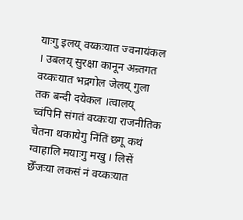याःगु इलय् वय्कःयात ज्वनायंकल । उबलय् सुरक्षा कानून अन्र्तगत वय्कःयात भद्रगोल जेलय् गुला तक बन्दी दयेकल ।त्वालय् च्वंपिनि संगतं वय्कःया राजनीतिक चेतना थकायेगु निंतिं छगू कथं ग्वाहालि मयाःगु मखु । लिसें छेँजःया लकसं नं वय्कःयात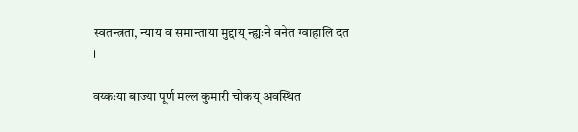स्वतन्त्रता, न्याय व समान्ताया मुद्दाय् न्ह्यःने वनेत ग्वाहालि दत ।

वय्कःया बाज्या पूर्ण मल्ल कुमारी चोकय् अवस्थित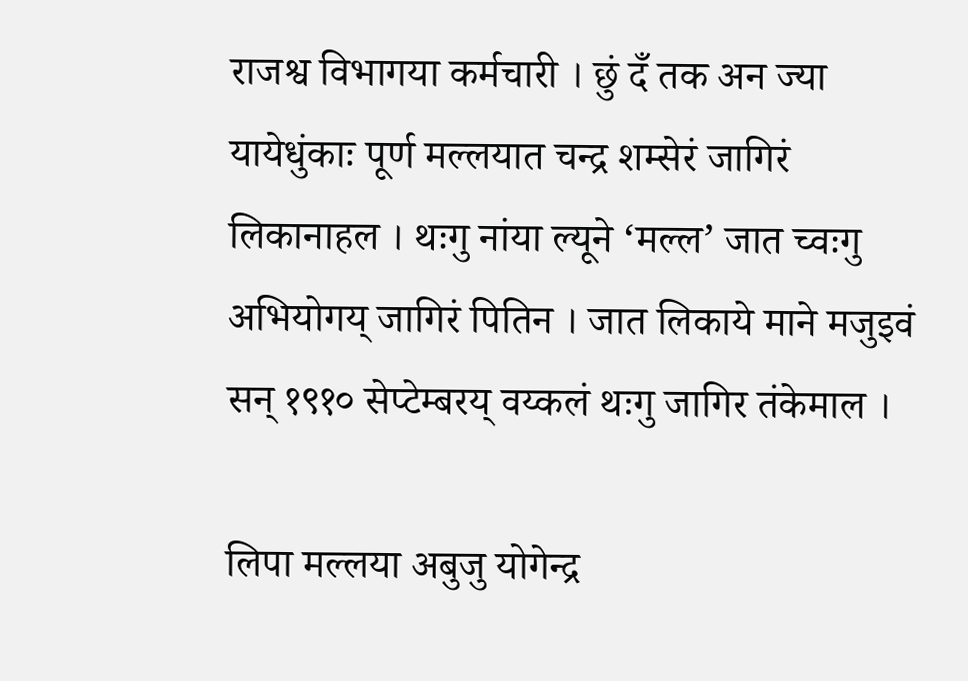राजश्व विभागया कर्मचारी । छुं दँ तक अन ज्या यायेधुंकाः पूर्ण मल्लयात चन्द्र शम्सेरं जागिरं लिकानाहल । थःगु नांया ल्यूने ‘मल्ल’ जात च्वःगु अभियोगय् जागिरं पितिन । जात लिकाये माने मजुइवं सन् १९१० सेप्टेम्बरय् वय्कलं थःगु जागिर तंकेमाल ।

लिपा मल्लया अबुजु योगेन्द्र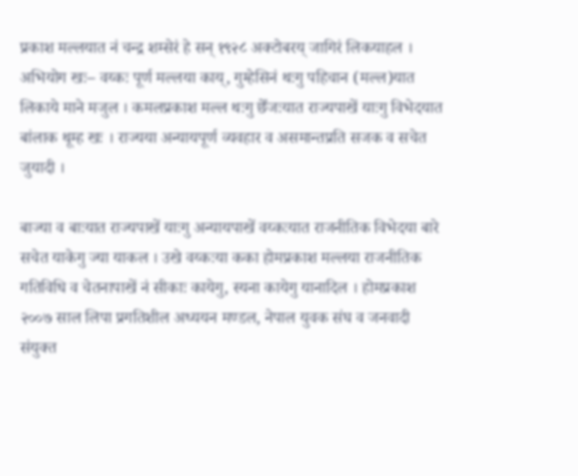प्रकाश मल्लयात नं चन्द्र शम्सेरं हे सन् १९२८ अक्टोबरय् जागिरं लिकयाहल । अभियोग खः– वय्कः पूर्ण मल्लया काय्, गुम्हेसिनं थःगु पहिचान (मल्ल)यात लिकाये माने मजुल । कमलप्रकाश मल्ल थःगु छेँजःयात राज्यपाखें याःगु विभेदयात बांलाक थूम्ह खः । राज्यया अन्यायपूर्ण व्यवहार व असमान्तप्रति सजक व सचेत जुयादी ।

बाज्या व बाःयात राज्यपाखें याःगु अन्यायपाखें वय्कःयात राजनीतिक विभेदया बारे सचेत याकेगु ज्या याकल । उखे वय्कःया कका होमप्रकाश मल्लया राजनीतिक गतिविधि व चेतनापाखें नं सीकाः कायेगु, स्यना कायेगु यानादिल । होमप्रकाश २००७ साल लिपा प्रगतिशील अध्ययन मण्डल, नेपाल युवक संघ व जनवादी संयुक्त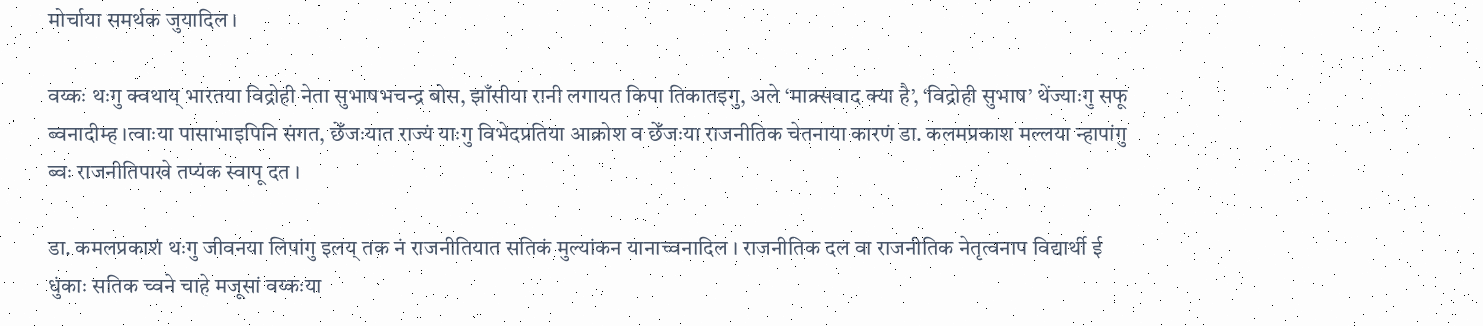मोर्चाया समर्थक जुयादिल ।

वय्कः थःगु क्वथाय् भारतया विद्रोही नेता सुभाषभचन्द्र बोस, झाँसीया रानी लगायत किपा तिकातइगु, अले ‘माक्र्सवाद क्या है’, ‘विद्रोही सुभाष’ थेंज्याःगु सफू ब्वनादीम्ह ।त्वाःया पासाभाइपिनि संगत, छेँजःयात राज्यं याःगु विभेदप्रतिया आक्रोश व छेँजःया राजनीतिक चेतनाया कारणं डा. कलमप्रकाश मल्लया न्हापांगु ब्वः राजनीतिपाखे तप्यंक स्वापू दत ।

डा. कमलप्रकाशं थःगु जीवनया लिपांगु इलय् तक नं राजनीतियात सतिकं मुल्यांकन यानाच्वनादिल । राजनीतिक दल वा राजनीतिक नेतृत्वनाप विद्यार्थी ई धुंकाः सतिक च्वने चाहे मजूसां वय्कःया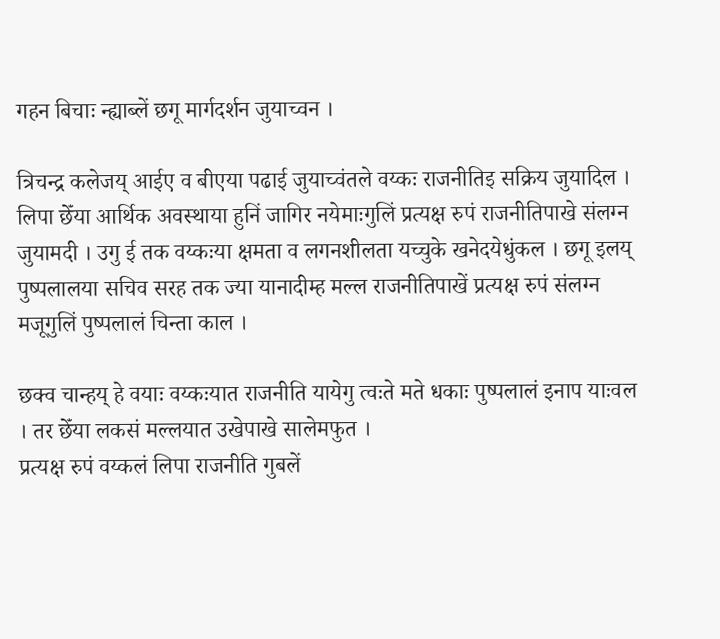गहन बिचाः न्ह्याब्लें छगू मार्गदर्शन जुयाच्वन ।

त्रिचन्द्र कलेजय् आईए व बीएया पढाई जुयाच्वंतले वय्कः राजनीतिइ सक्रिय जुयादिल । लिपा छेँया आर्थिक अवस्थाया हुनिं जागिर नयेमाःगुलिं प्रत्यक्ष रुपं राजनीतिपाखे संलग्न जुयामदी । उगु ई तक वय्कःया क्षमता व लगनशीलता यच्चुके खनेदयेधुंकल । छगू इलय् पुष्पलालया सचिव सरह तक ज्या यानादीम्ह मल्ल राजनीतिपाखें प्रत्यक्ष रुपं संलग्न मजूगुलिं पुष्पलालं चिन्ता काल ।

छक्व चान्हय् हे वयाः वय्कःयात राजनीति यायेगु त्वःते मते धकाः पुष्पलालं इनाप याःवल । तर छेँया लकसं मल्लयात उखेपाखे सालेमफुत ।
प्रत्यक्ष रुपं वय्कलं लिपा राजनीति गुबलें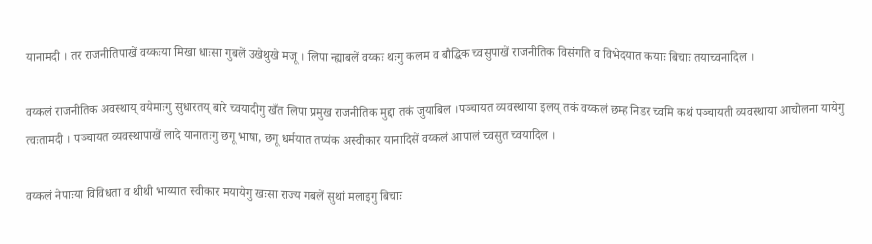यानामदी । तर राजनीतिपाखें वय्कःया मिखा धाःसा गुबलें उखेथुखे मजू । लिपा न्ह्याबलें वय्कः थःगु कलम व बौद्धिक च्वसुपाखें राजनीतिक विसंगति व विभेदयात कयाः बिचाः तयाच्वनादिल ।

वय्कलं राजनीतिक अवस्थाय् वयेमाःगु सुधारतय् बारे च्वयादीगु खँत लिपा प्रमुख राजनीतिक मुद्दा तकं जुयाबिल ।पञ्चायत व्यवस्थाया इलय् तकं वय्कलं छम्ह निडर च्वमि कथं पञ्चायती व्यवस्थाया आचोलना यायेगु त्वःतामदी । पञ्चायत व्यवस्थापाखें लादे यानातःगु छगू भाषा, छगू धर्मयात तप्यंक अस्वीकार यानादिसें वय्कलं आपालं च्वसुत च्वयादिल ।

वय्कलं नेपाःया विविधता व थीथी भाय्यात स्वीकार मयायेगु खःसा राज्य गबलें सुथां मलाइगु बिचाः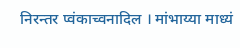निरन्तर प्वंकाच्वनादिल । मांभाय्या माध्यं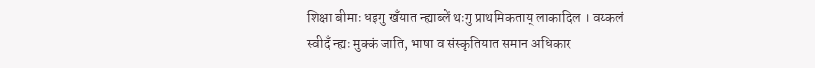शिक्षा बीमाः धइगु खँयात न्ह्याब्लें थःगु प्राथमिकताय् लाकादिल । वय्कलं स्वीदँ न्ह्यः मुक्कं जाति, भाषा व संस्कृतियात समान अधिकार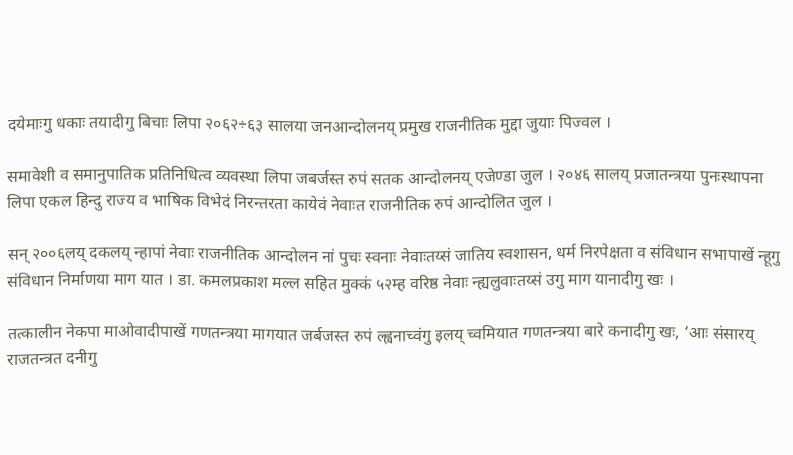दयेमाःगु धकाः तयादीगु बिचाः लिपा २०६२÷६३ सालया जनआन्दोलनय् प्रमुख राजनीतिक मुद्दा जुयाः पिज्वल ।

समावेशी व समानुपातिक प्रतिनिधित्व व्यवस्था लिपा जबर्जस्त रुपं सतक आन्दोलनय् एजेण्डा जुल । २०४६ सालय् प्रजातन्त्रया पुनःस्थापना लिपा एकल हिन्दु राज्य व भाषिक विभेदं निरन्तरता कायेवं नेवाःत राजनीतिक रुपं आन्दोलित जुल ।

सन् २००६लय् दकलय् न्हापां नेवाः राजनीतिक आन्दोलन नां पुचः स्वनाः नेवाःतय्सं जातिय स्वशासन, धर्म निरपेक्षता व संविधान सभापाखें न्हूगु संविधान निर्माणया माग यात । डा. कमलप्रकाश मल्ल सहित मुक्कं ५२म्ह वरिष्ठ नेवाः न्ह्यलुवाःतय्सं उगु माग यानादीगु खः ।

तत्कालीन नेकपा माओवादीपाखें गणतन्त्रया मागयात जर्बजस्त रुपं ल्ह्वनाच्वंगु इलय् च्वमियात गणतन्त्रया बारे कनादीगु खः, ‘आः संसारय् राजतन्त्रत दनीगु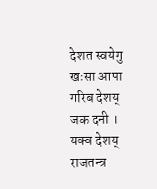देशत स्वयेगु खःसा आपा गरिब देशय् जक दनी । यक्व देशय् राजतन्त्र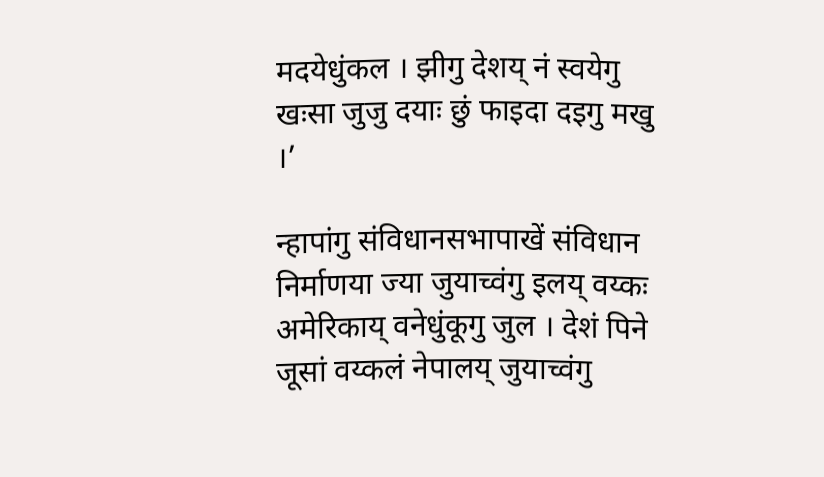मदयेधुंकल । झीगु देशय् नं स्वयेगु खःसा जुजु दयाः छुं फाइदा दइगु मखु ।’

न्हापांगु संविधानसभापाखें संविधान निर्माणया ज्या जुयाच्वंगु इलय् वय्कः अमेरिकाय् वनेधुंकूगु जुल । देशं पिने जूसां वय्कलं नेपालय् जुयाच्वंगु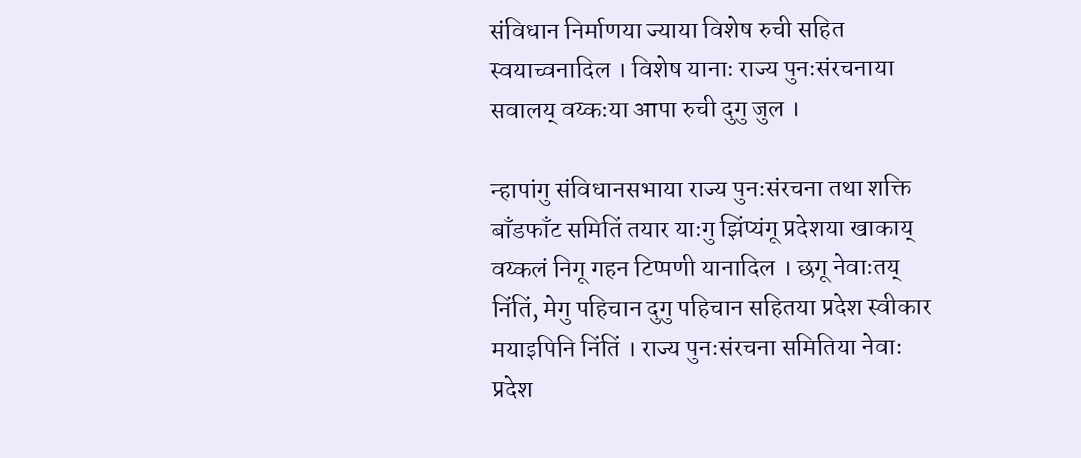संविधान निर्माणया ज्याया विशेष रुची सहित स्वयाच्वनादिल । विशेष यानाः राज्य पुनःसंरचनाया सवालय् वय्कःया आपा रुची दुगु जुल ।

न्हापांगु संविधानसभाया राज्य पुनःसंरचना तथा शक्ति बाँडफाँट समितिं तयार याःगु झिंप्यंगू प्रदेशया खाकाय् वय्कलं निगू गहन टिप्पणी यानादिल । छगू नेवाःतय् निंतिं, मेगु पहिचान दुगु पहिचान सहितया प्रदेश स्वीकार मयाइपिनि निंतिं । राज्य पुनःसंरचना समितिया नेवाः प्रदेश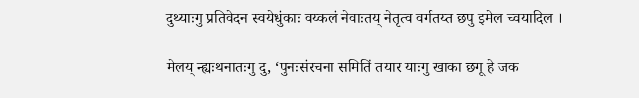दुथ्याःगु प्रतिवेदन स्वयेधुंकाः वय्कलं नेवाःतय् नेतृत्व वर्गतय्त छपु इमेल च्वयादिल ।

मेलय् न्ह्यःथनातःगु दु, ‘पुनःसंरचना समितिं तयार याःगु खाका छगू हे जक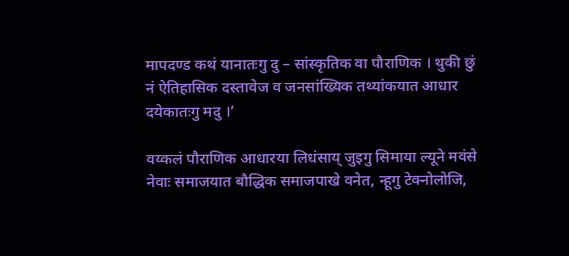मापदण्ड कथं यानातःगु दु – सांस्कृतिक वा पौराणिक । थुकी छुं नं ऐतिहासिक दस्तावेज व जनसांख्यिक तथ्यांकयात आधार दयेकातःगु मदु ।’

वय्कलं पौराणिक आधारया लिधंसाय् जुइगु सिमाया ल्यूने मवंसे नेवाः समाजयात बौद्धिक समाजपाखे वनेत, न्हूगु टेक्नोलोजि,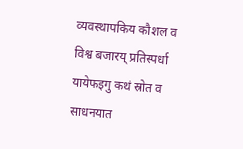व्यवस्थापकिय कौशल व विश्व बजारय् प्रतिस्पर्धा यायेफइगु कथं स्रोत व साधनयात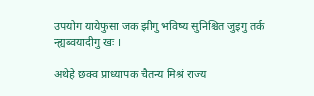उपयोग यायेफुसा जक झीगु भविष्य सुनिश्चित जुइगु तर्क न्ह्यब्वयादीगु खः ।

अथेहे छक्व प्राध्यापक चैतन्य मिश्रं राज्य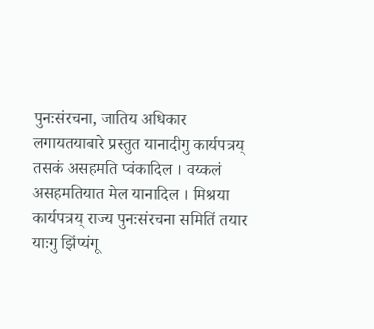पुनःसंरचना, जातिय अधिकार लगायतयाबारे प्रस्तुत यानादीगु कार्यपत्रय् तसकं असहमति प्वंकादिल । वय्कलं असहमतियात मेल यानादिल । मिश्रया कार्यपत्रय् राज्य पुनःसंरचना समितिं तयार याःगु झिंप्यंगू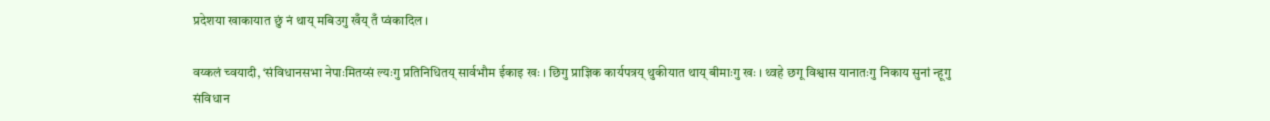प्रदेशया खाकायात छुं नं थाय् मबिउगु खँय् तँ प्वंकादिल ।

वय्कलं च्वयादी, ‘संविधानसभा नेपाःमितय्सं ल्यःगु प्रतिनिधितय् सार्वभौम ईकाइ खः । छिगु प्राज्ञिक कार्यपत्रय् थुकीयात थाय् बीमाःगु खः । थ्वहे छगू विश्वास यानातःगु निकाय सुनां न्हूगु संविधान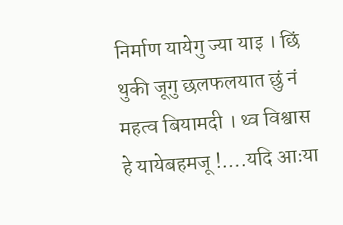निर्माण यायेगु ज्या याइ । छिं थुकी जूगु छलफलयात छुं नं महत्व बियामदी । थ्व विश्वास हे यायेबहमजू !….यदि आःया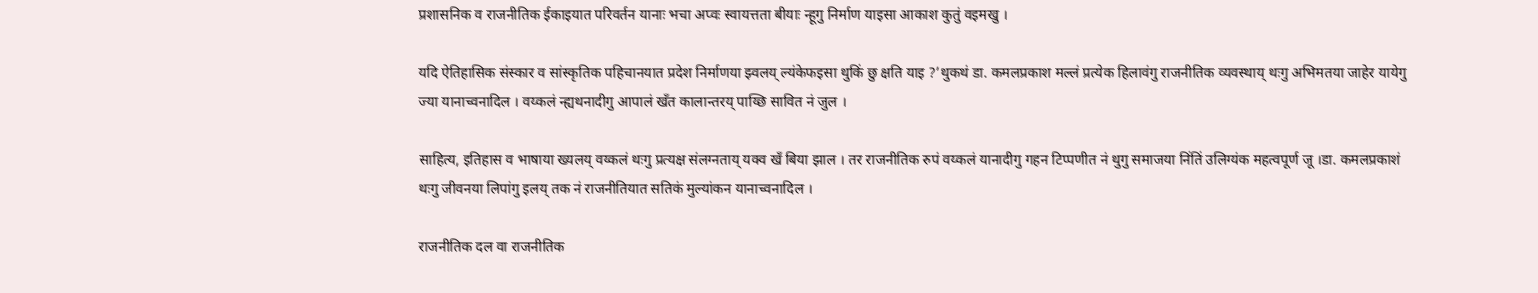प्रशासनिक व राजनीतिक ईकाइयात परिवर्तन यानाः भचा अप्वः स्वायत्तता बीयाः न्हूगु निर्माण याइसा आकाश कुतुं वइमखु ।

यदि ऐतिहासिक संस्कार व सांस्कृतिक पहिचानयात प्रदेश निर्माणया झ्वलय् ल्यंकेफइसा थुकिं छु क्षति याइ ?’थुकथं डा. कमलप्रकाश मल्लं प्रत्येक हिलावंगु राजनीतिक व्यवस्थाय् थःगु अभिमतया जाहेर यायेगु ज्या यानाच्वनादिल । वय्कलं न्ह्यथनादीगु आपालं खँत कालान्तरय् पाय्छि सावित नं जुल ।

साहित्य, इतिहास व भाषाया ख्यलय् वय्कलं थःगु प्रत्यक्ष संलग्नताय् यक्व खँ बिया झाल । तर राजनीतिक रुपं वय्कलं यानादीगु गहन टिप्पणीत नं थुगु समाजया निंतिं उलिग्यंक महत्वपूर्ण जू ।डा. कमलप्रकाशं थःगु जीवनया लिपांगु इलय् तक नं राजनीतियात सतिकं मुल्यांकन यानाच्वनादिल ।

राजनीतिक दल वा राजनीतिक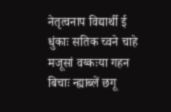नेतृत्वनाप विद्यार्थी ई धुंकाः सतिक च्वने चाहे मजूसां वय्कःया गहन बिचाः न्ह्याब्लें छगू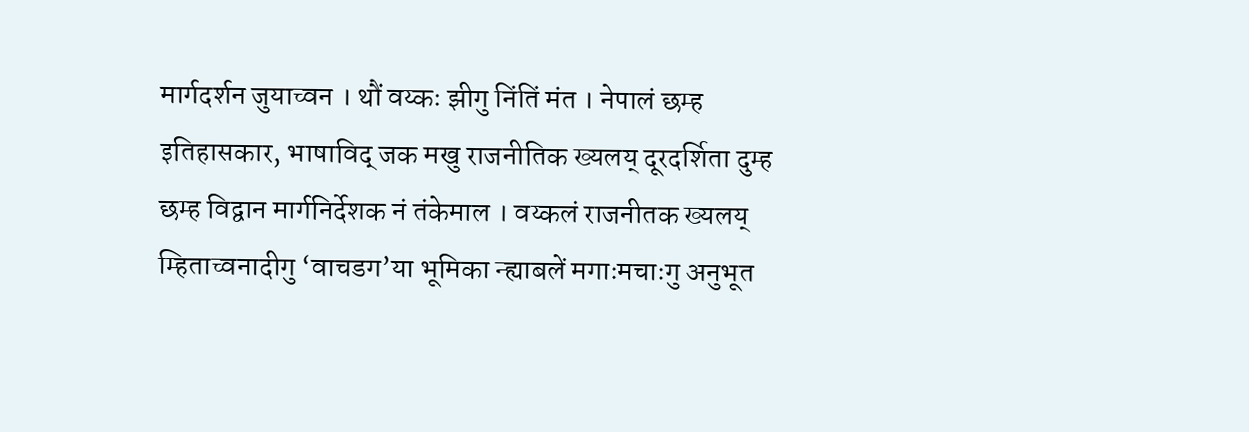मार्गदर्शन जुयाच्वन । थौं वय्कः झीगु निंतिं मंत । नेपालं छम्ह इतिहासकार, भाषाविद् जक मखु राजनीतिक ख्यलय् दूरदर्शिता दुम्ह छम्ह विद्वान मार्गनिर्देशक नं तंकेमाल । वय्कलं राजनीतक ख्यलय् म्हिताच्वनादीगु ‘वाचडग’या भूमिका न्ह्याबलें मगाःमचाःगु अनुभूत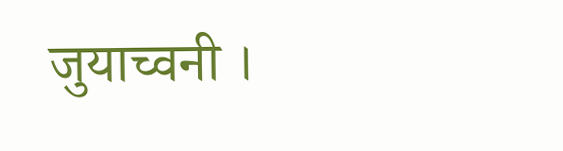जुयाच्वनी ।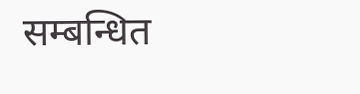सम्बन्धित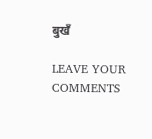बुखँ

LEAVE YOUR COMMENTS